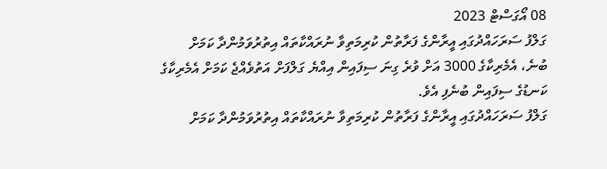08 އޯގަސްޓް 2023
ގަލްފު ސަރަހައްދުގައި އީރާންގެ ފަރާތުން ކުރިމަތިވާ ނުރައްކާތައް އިތުރުވަމުންދާ ކަމަށް ބުނެ، އެމެރިކާގެ 3000 އަށް ވުރެ ގިނަ ސިފައިން އިއްޔެ ގަލްފަށް އަތުވެއްޖެ ކަމަށް އެމެރިކާގެ ކަނޑުގެ ސިފައިން ބުނެފި އެވެ.
ގަލްފު ސަރަހައްދުގައި އީރާންގެ ފަރާތުން ކުރިމަތިވާ ނުރައްކާތައް އިތުރުވަމުންދާ ކަމަށް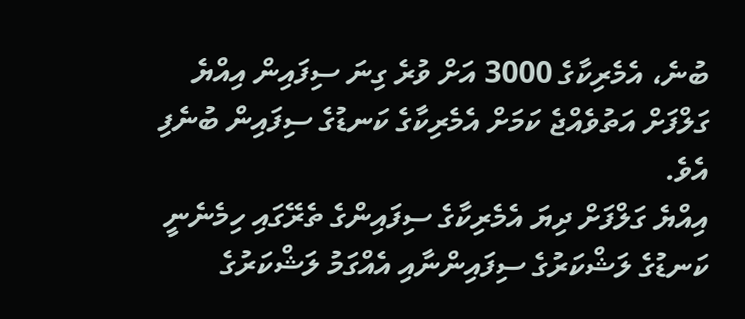ބުނެ، އެމެރިކާގެ 3000 އަށް ވުރެ ގިނަ ސިފައިން އިއްޔެ ގަލްފަށް އަތުވެއްޖެ ކަމަށް އެމެރިކާގެ ކަނޑުގެ ސިފައިން ބުނެފި އެވެ.
އިއްޔެ ގަލްފަށް ދިޔަ އެމެރިކާގެ ސިފައިންގެ ތެރޭގައި ހިމެނެނީ ކަނޑުގެ ލަޝްކަރުގެ ސިފައިންނާއި އެއްގަމު ލަޝްކަރުގެ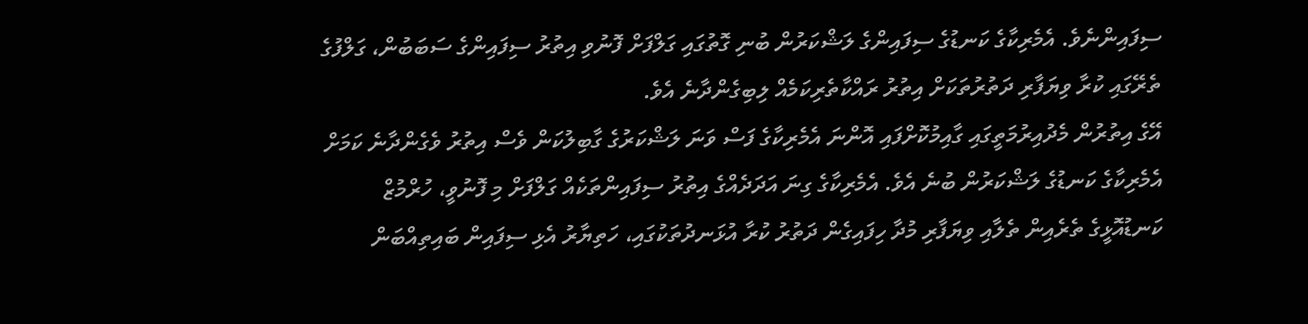ސިފައިންނެވެ. އެމެރިކާގެ ކަނޑުގެ ސިފައިންގެ ލަޝްކަރުން ބުނި ގޮތުގައި ގަލްފަށް ފޮނުވި އިތުރު ސިފައިންގެ ސަބަބުން، ގަލްފުގެ ތެރޭގައި ކުރާ ވިޔަފާރި ދަތުރުތަކަށް އިތުރު ރައްކާތެރިކަމެއް ލިބިގެންދާނެ އެވެ.
އޭގެ އިތުރުން މެދުއިރުމަތީގައި ގާއިމުކޮށްފައި އޮންނަ އެމެރިކާގެ ފަސް ވަނަ ލަޝްކަރުގެ ގާބިލުކަން ވެސް އިތުރު ވެގެންދާނެ ކަމަށް އެމެރިކާގެ ކަނޑުގެ ލަޝްކަރުން ބުނެ އެވެ. އެމެރިކާގެ ގިނަ އަދަދެއްގެ އިތުރު ސިފައިންތަކެއް ގަލްފަށް މި ފޮނުވީ، ހުރްމުޒް ކަނޑުއޮޅީގެ ތެރެއިން ތެލާއި ވިޔަފާރި މުދާ ހިފައިގެން ދަތުރު ކުރާ އުޅަނދުތަކުގައި، ހަތިޔާރު އެޅި ސިފައިން ބައިތިއްބަން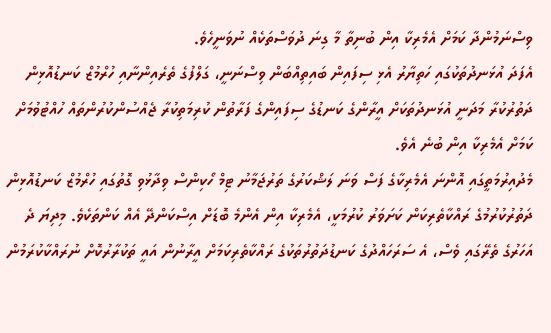ވިސްނަމުންދާ ކަމަށް އެމެރިކާ އިން ބުނިތާ މާ ގިނަ ދުވަސްތަކެއް ނުވަނީހެވެ.
އެފަދަ އުޅަނދުތަކުގައި ހަތިޔާރު އެޅި ސިފައިން ބައިތިއްބަން ވިސްނަނީ، ގަލްފުގެ ތެރެއިންނާއި ހުރްމުޒް ކަނޑުއޮޅިން ދަތުރުކުރާ މަދަނީ އުޅަނދުތަކަށް އީރާންގެ ކަނޑުގެ ސިފައިންގެ ފަރާތުން ކުރިމަތިކުރާ ޖެއްސުންކުރުންތައް ހުއްޓުވުމަށް ކަމަށް އެމެރިކާ އިން ބުނެ އެވެ.
މެދުއިރުމަތީގައި އޮންނަ އެމެރިކާގެ ފަސް ވަނަ ލަޝްކަރުގެ ތަރުޖަމާނު ޓިމް ހޯކިންސް ވިދާޅުވި ގޮތުގައި ހުރްމުޒް ކަނޑުއޮޅިން ދަތުރުކުރުމުގެ ރައްކާތެރިކަން ކަށަވަރު ކުރުމަކީ، އެމެރިކާ އިން އެންމެ ބޮޑަށް އިސްކަންދޭ އެއް ކަންތަކެވެ. މިދިޔަ ދެ އަހަރުގެ ތެރޭގައި ވެސް، އެ ސަރަހައްދުގެ ކަނޑުދަތުރުތަކުގެ ރައްކާތެރިކަމަށް އީރާނުން އައީ ތަކުރާރުކޮށް ނުރައްކާކުރަމުން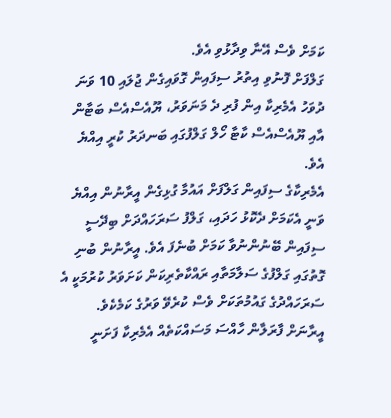ކަމަށް ވެސް އޭނާ ވިދާޅުވި އެވެ.
ގަލްފަށް ފޮނުވި އިތުރު ސިފައިން ގޮވައިގެން ޖުލައި 10 ވަނަ ދުވަހު އެމެރިކާ އިން ފުރި ދެ މަނަވަރު، ޔޫއެސްއެސް ބަޓާން އާއި ޔޫއެސްއެސް ކާޓާ ހޯލް ގަލްފުގައި ބަނދަރު ކުރީ އިއްޔެ އެވެ.
އެމެރިކާގެ ސިފައިން ގަލްފަށް އައުމާ ގުޅިގެން އީރާނުން އިއްޔެ ވަނީ އެކަމަށް ދެކޮޅު ހަދައި، ގަލްފު ސަރަހައްދަށް ބިދޭސީ ސިފައިން ބޭނުންނުވާ ކަމަށް ބުނެފަ އެވެ. އީރާނުން ބުނި ގޮތުގައި ގަލްފުގެ ސަލާމަތާއި ރައްކާތެރިކަން ކަށަވަރު ކުރުމަކީ އެ ސަރަހައްދުގެ ގައުމުތަކަށް ވެސް ކުރެވޭ ވަރުގެ ކަމެކެވެ.
އީރާނަށް ފާރަލާން ހާއްސަ މަސައްކަތެއް އެމެރިކާ ފަށަނީ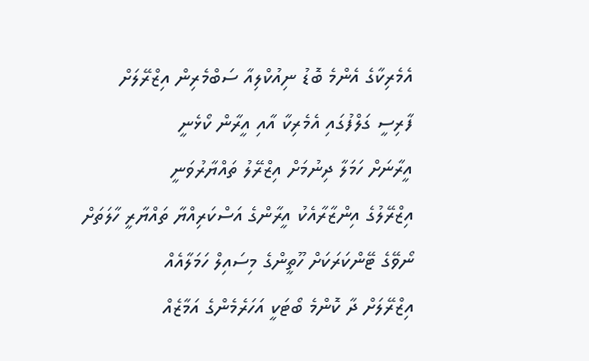އެމެރިކާގެ އެންމެ ބޮޑު ނިއުކްލިއާ ސަބްމެރިން އިޒްރޭލަށް
ފާރިސީ ގަލްފުގައި އެމެރިކާ އާއި އީރާން ކޯޅެނީ
އީރާނަށް ހަމަލާ ދިނުމަށް އިޒްރޭލު ތައްޔާރުވަނީ
އިޒްރޭލުގެ އިންޒާރާއެކު އީރާންގެ އަސްކަރިއްޔާ ތައްޔާރީ ހާލަތަށް
ނޯވޭގެ ޓޭންކަރަކަށް ހޫތީންގެ މިސައިލް ހަމަލާއެއް
އިޒްރޭލަށް ދާ ކޮންމެ ބޯޓަކީ އަހަރެމެންގެ އަމާޒެއް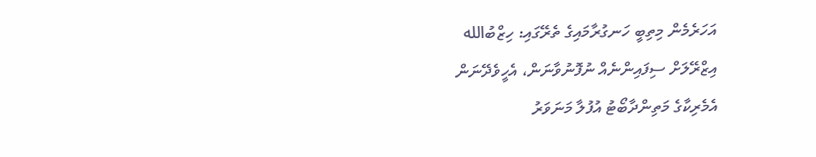އަހަރެމެން މިތިބީ ހަނގުރާމައިގެ ތެރޭގައި: ހިޒްބުالله
އިޒްރޭލަށް ސިފައިންނެއް ނުފޮނުވާނަން، އެހީވެދޭނަން
އެމެރިކާގެ މަތިންދާބޯޓު އުފުލާ މަނަވަރު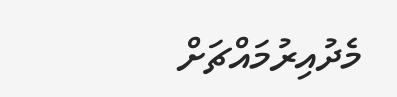މެދުއިރުމައްޗަށް